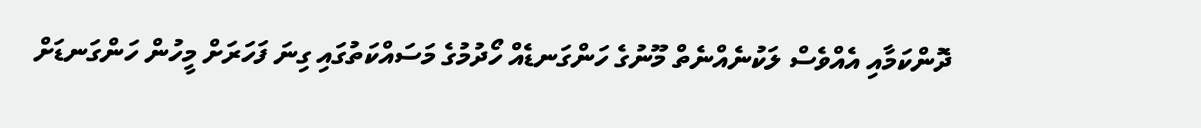ދޮންކަމާއި އެއްވެސް ލަކުނެއްނެތް މޫނުގެ ހަންގަނޑެއް ހޯދުމުގެ މަސައްކަތުގައި ގިނަ ފަހަރަށް މީހުން ހަންގަނޑަށް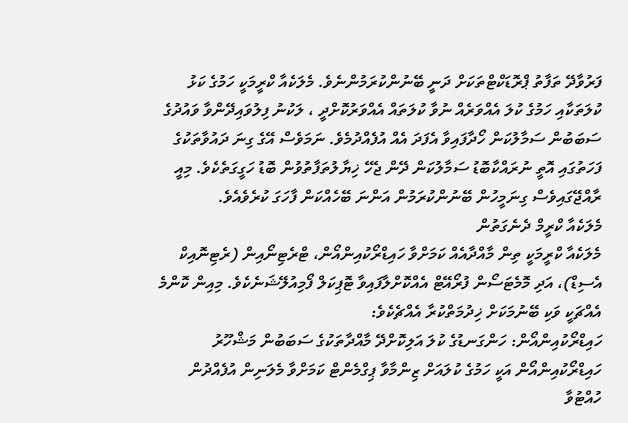ފަރުވާދޭ ތަފާތު ޕްރޮޑަކްޓްތަކަށް ދަނީ ބޭނުންކުރަމުންނެވެ. މެލަކެއާ ކްރީމަކީ ހަމުގެ ކަޅު ކުލަތަކާއި ހަމުގެ ކުލަ އެއްވަރެއް ނުވާ ކުލަތައް އެއްވަރުކޮށްދީ ، ލަކުނު ފިލުވައިދޭންވާ ވައުދުގެ ސަބަބުން ސަމާލުކަން ހޯދާފައިވާ އެފަދަ އެއް އުފެއްދުމެވެ. ނަމަވެސް އޭގެ ގިނަ ދައުވާތަކުގެ ފަހަތުގައި އޮތީ ނުރައްކާބޮޑު ސަމާލުކަން ދޭން ޖެހޭ ޚިޔާލުތަފާތުވުން ބޮޑު ހަގީގަތެކެވެ. މިއީ ރާއްޖޭގައިވެސް ގިނަމީހުން ބޭނުންކުރަމުން އަންނަ ބޭހެއްކަން ފާހަގަ ކުރެވެއެވެ.
މެލަކެއާ ކްރީމް ދެނެގަތުން
މެލަކެއާ ކްރީމަކީ ތިން މާއްދާއެއް ކަމަށްވާ ހައިޑްރޯކުއިންއޯން، ޓްރެޓިނޯއިން (ރެޓިނޮއިކް އެސިޑް)، އަދި މޮމެޓަސޯން ފުރޯއޭޓް އެއްކޮށްލާފައިވާ ޓޮޕިކަލް ފޯމިއުލޭޝަނެކެވެ. މިއިން ކޮންމެ އެއްޗަކީ ވަކި ބޭނުމަކަށް ޚިދުމަތްކުރާ އެއްޗެކެވެ:
ހައިޑްރޯކުއިންއޯން: ހަންގަނޑުގެ ކުލަ އަލިކޮށްދޭ މާއްދާތަކުގެ ސަބަބުން މަޝްހޫރު ހައިޑްރޯކުއިންއޯން އަކީ ހަމުގެ ކުލައަށް ޒިންމާވާ ޕިގްމެންޓް ކަމަށްވާ މެލަނިން އުފެއްދުން ހުއްޓުވާ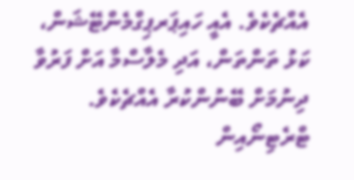އެއްޗެކެވެ. އެއީ ހައިޕަރޕިގްމެންޓޭޝަން، ކަޅު ތަންތަން، އަދި މެލާސްމާ އަށް ފަރުވާ ދިނުމަށް ބޭނުންކުރާ އެއްޗެކެވެ.
ޓްރެޓިނޯއިން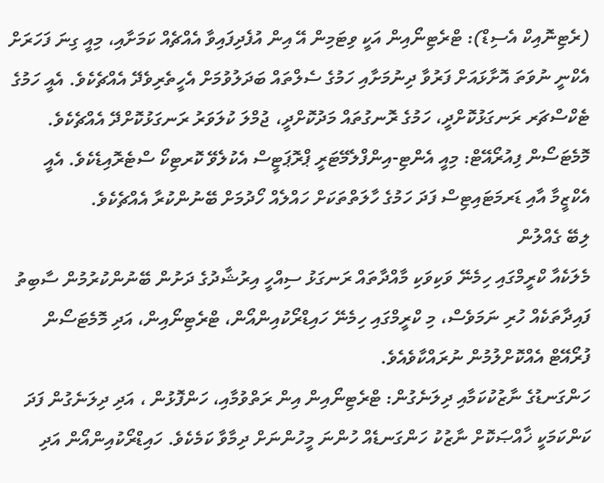(ރެޓިނޮއިކް އެސިޑް): ޓްރެޓިނޯއިން އަކީ ވިޓަމިން އޭ އިން އުފެދިފައިވާ އެއްޗެއް ކަމަށާއި، މިއީ ގިނަ ފަހަރަށް އެކްނީ ނުވަތަ އޮށާޅައަށް ފަރުވާ ދިނުމަށާއި ހަމުގެ ސެލްތައް ބަދަލުވުމަށް އެހީތެރިވެދޭ އެއްޗެކެވެ. އެއީ ހަމުގެ ޓެކްސްޗަރ ރަނގަޅުކޮށްދީ، ހަމުގެ ރޮނގުތައް މަދުކޮށްދީ، ޖުމްލަ ކުލަވަރު ރަނގަޅުކޮށްދޭ އެއްޗެކެވެ.
މޮމެޓަސޯން ފިއުރޯއޭޓް: މިއީ އެންޓި-އިންފްލެމޭޓަރީ ޕްރޮޕަޓީސް އެކުލެވޭ ކޮރޓިކޯ ސްޓެރޮއިޑެކެވެ. އެއީ އެކްޒީމާ އާއި ޑަރމަޓައިޓިސް ފަދަ ހަމުގެ ހާލަތްތަކަށް ހައްލެއް ހޯދުމަށް ބޭނުންކުރާ އެއްޗެކެވެ.
ލިބޭ ގެއްލުން
މެލަކެއާ ކްރީމްގައި ހިމެނޭ ވަކިވަކި މާއްދާތައް ރަނގަޅު ސިއްހީ އިރުޝާދުގެ ދަށުން ބޭނުންކުރުމުން ސާބިތު ފައިދާތަކެއް ހުރި ނަމަވެސް، މި ކްރީމްގައި ހިމެނޭ ހައިޑްރޯކުއިންއޯން، ޓްރެޓިނޯއިން، އަދި މޮމެޓަސޯން ފުރޯއޭޓް އެއްކޮށްލުމުން ނުރައްކާވެއެވެ.
ހަންގަނޑުގެ ނާޒުކުކަމާއި ދިލަނެގުން: ޓްރެޓިނޯއިން އިން ރަތްވުމާއި، ހަންފޮޅުން ، އަދި ދިލަނެގުން ފަދަ ކަންކަމަކީ ޚާއްޞަކޮށް ނާޒުކު ހަންގަނޑެއް ހުންނަ މީހުންނަށް ދިމާވާ ކަމެކެވެ. ހައިޑްރޯކުއިންއޯން އަދި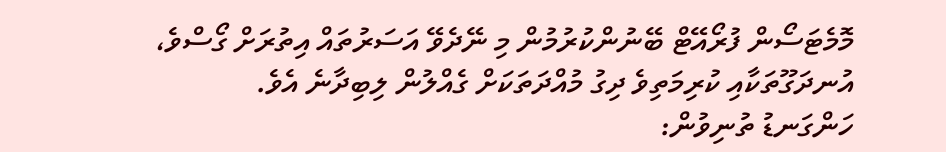މޮމެޓަސޯން ފުރޯއޭޓް ބޭނުންކުރުމުން މި ނޭދެވޭ އަސަރުތައް އިތުރަށް ގޯސްވެ، އުނދަގޫތަކާއި ކުރިމަތިވެ ދިގު މުއްދަތަކަށް ގެއްލުން ލިބިދާނެ އެވެ.
ހަންގަނޑު ތުނިވުން: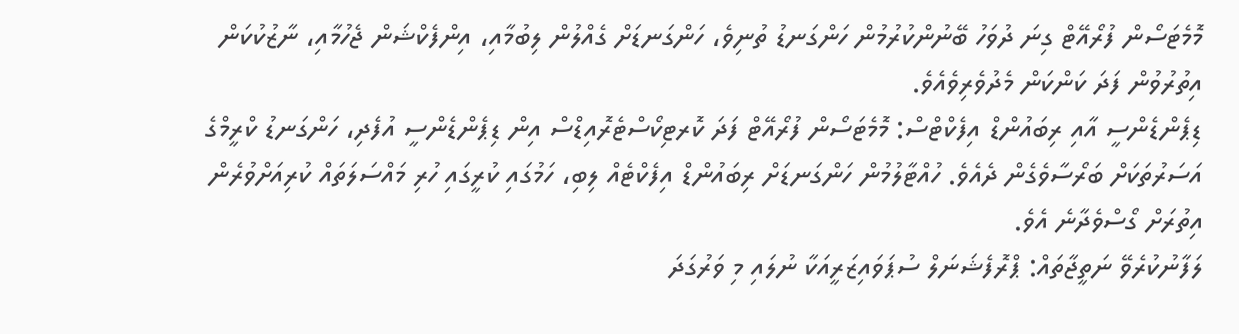މޮމެޓަސޯން ފުރޯއޭޓް ގިނަ ދުވަހު ބޭނުންކުރުމުން ހަންގަނޑު ތުނިވެ، ހަންގަނޑަށް ގެއްލުން ލިބުމާއި، އިންފެކްޝަން ޖެހުމާއި، ނާޒުކުކަން އިތުރުވުން ފަދަ ކަންކަން މެދުވެރިވެއެވެ.
ޑިޕެންޑެންސީ އާއި ރިބައުންޑް އިފެކްޓްސް: މޮމެޓަސޯން ފުރޯއޭޓް ފަދަ ކޮރޓިކޯސްޓެރޮއިޑްސް އިން ޑިޕެންޑެންސީ އުފެދި، ހަންގަނޑު ކްރީމްގެ އަސަރުތަކަށް ބަރޯސާވެގެން ދެއެވެ. ހުއްޓާލުމުން ހަންގަނޑަށް ރިބައުންޑް އިފެކްޓެއް ލިބި، ހަމުގައި ކުރީގައި ހުރި މައްސަލަތައް ކުރިއަށްވުރެން އިތުރަށް ގޯސްވެދާނެ އެވެ.
ލަފާނުކުރެވޭ ނަތީޖާތައް: ޕްރޮފެޝަނަލް ސުޕަވައިޒަރީއަކާ ނުލައި މި ވަރުގަދަ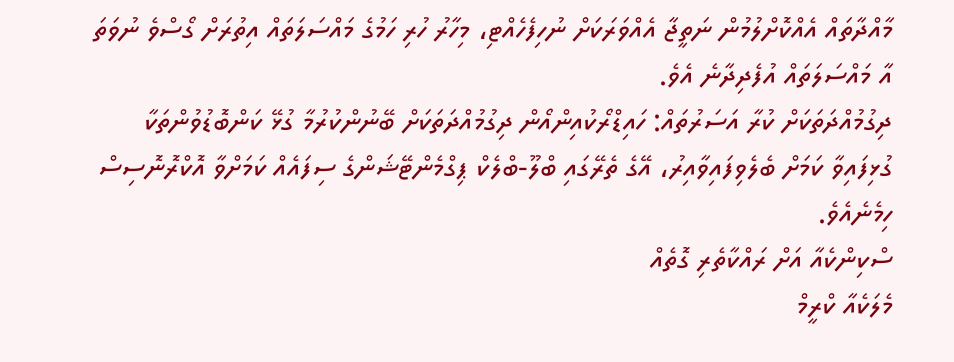މާއްދާތައް އެއްކޮށްލުމުން ނަތީޖާ އެއްވަރަކަށް ނުހިފެހެއްޓި، މިހާރު ހުރި ހަމުގެ މައްސަލަތައް އިތުރަށް ގޯސްވެ ނުވަތަ އާ މައްސަލަތައް އުފެދިދާނެ އެވެ.
ދިގުމުއްދަތަކަށް ކުރާ އަސަރުތައް: ހައިޑްރޯކުއިންއޯން ދިގުމުއްދަތަކަށް ބޭނުންކުރުމާ ގުޅޭ ކަންބޮޑުވުންތަކާ ގުޅިފައިވާ ކަމަށް ބެލެވިފައިވާއިރު، އޭގެ ތެރޭގައި ބްލޫ-ބްލެކް ޕިގްމެންޓޭޝަންގެ ސިފައެއް ކަމަށްވާ އޮކްރޮނޮސިސް ހިމެނެއެވެ.
ސްކިންކެއާ އަށް ރައްކާތެރި ގޮތެއް
މެލަކެއާ ކްރީމް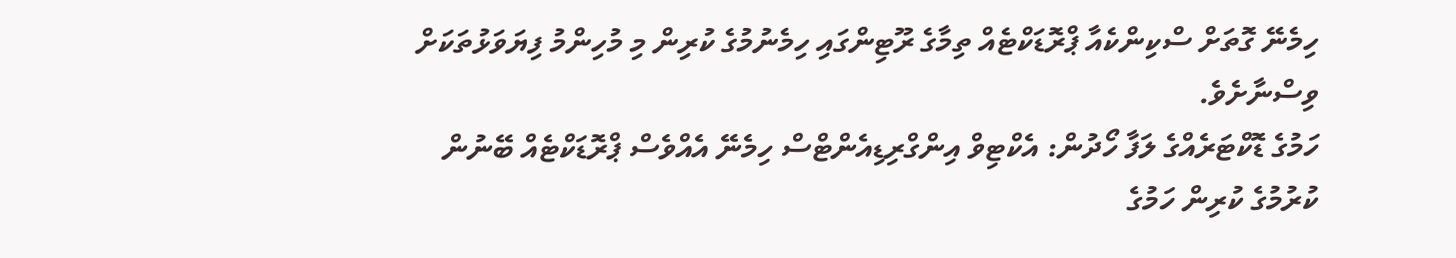ހިމެނޭ ގޮތަށް ސްކިންކެއާ ޕްރޮޑަކްޓެއް ތިމާގެ ރޫޓިންގައި ހިމެނުމުގެ ކުރިން މި މުހިންމު ފިޔަވަޅުތަކަށް ވިސްނާށެވެ.
ހަމުގެ ޑޮކްޓަރެއްގެ ލަފާ ހޯދުން: އެކްޓިވް އިންގްރިޑިއެންޓްސް ހިމެނޭ އެއްވެސް ޕްރޮޑަކްޓެއް ބޭނުން ކުރުމުގެ ކުރިން ހަމުގެ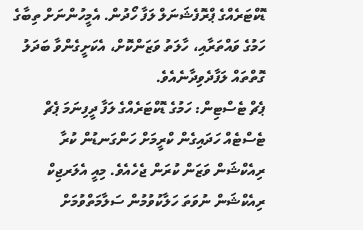ޑޮކްޓަރެއްގެ ޕްރޮފެޝަނަލް ލަފާ ހޯދުން. އެމީހުންނަށް ތިބާގެ ހަމުގެ ވައްތަރާއި، ހާލަތު ވަޒަންކޮށް، އެކަށީގެންވާ ބަދަލު ގޮތްތައް ލަފާދެވިދާނެއެވެ.
ޕެޗް ޓެސްޓިން: ހަމުގެ ޑޮކްޓަރެއްގެ ލަފާ ދީފިނަމަ ޕެޗް ޓެސްޓެއް ހަދައިގެން ކްރީމަށް ހަންގަނޑުން ކުރާ ރިއެކްޝަން ވަޒަން ކުރަން ޖެހެއެވެ. މިއީ އެލަރޖިކް ރިއެކްޝަން ނުވަތަ ހަލާކުވުމުން ސަލާމަތްވުމަށް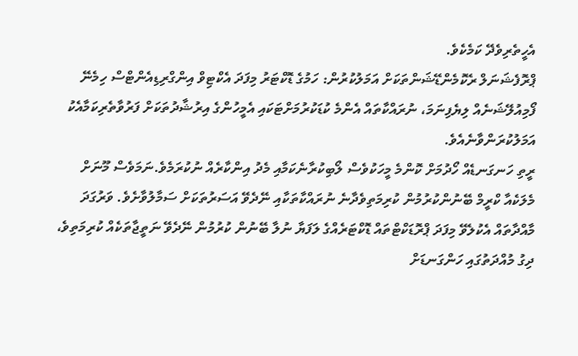އެހީތެރިވެދޭ ކަމެކެވެ.
ޕްރޮފެޝަނަލް ރެކޮމެންޑޭޝަންތަކަށް އަމަލުކުރުން: ހަމުގެ ޑޮކްޓަރު މިފަދަ އެކްޓިވް އިންގްރިޑިއެންޓްސް ހިމެނޭ ފޯމިއުލޭޝަނެއް ލިޔެފިނަމަ، ނުރައްކާތައް އެންމެ ކުޑަކުރުމަށްޓަކައި އެމީހުންގެ އިރުޝާދުތަކަށް ފަރުވާތެރިކަމާއެކު އަމަލުކުރަންވާނެއެވެ.
ރީތި ހަނގަނޑެއް ހޯދުމަށް ކޮންމެ މީހަކުވެސް ލޯބިކުރާނެކަމާއި މެދު އިންކާރެއް ނުކުރަމެވެ.ނަމަވެސް މޫނަށް މެލަކެއާ ކްރީމް ބޭނުންކުރުމުން ކުރިމަތިވެދާނެ ނުރައްކާތަކާއި ނޭދެވޭ އަސަރުތަކަށް ސަމާލުވާށެވެ. ވަރުގަދަ މާއްދާތައް އެކުލެވޭ މިފަދަ ޕްރޮޑަކްޓްތައް ޑޮކްޓަރެއްގެ ލަފަޔާ ނުލާ ބޭނުން ކުރުމުން ނޭދެވޭ ނަތީޖާތަކެއް ކުރިމަތިވެ، ދިގު މުއްދަތުގައި ހަންގަނޑަށް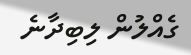ގެއްލުން ލިބިދާނެ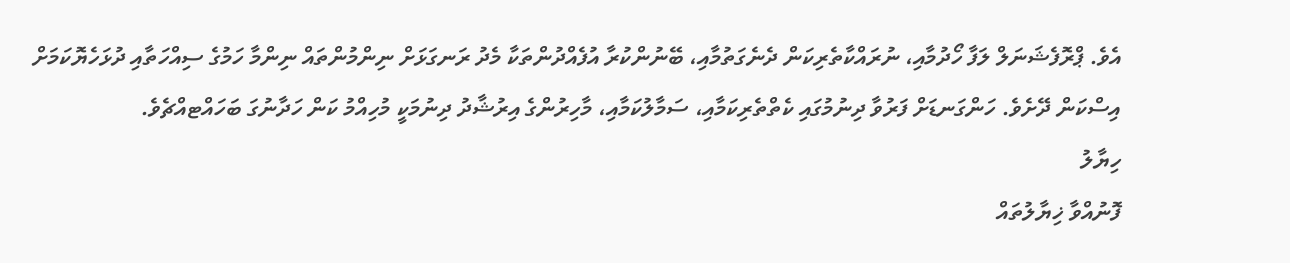އެވެ. ޕްރޮފެޝަނަލް ލަފާ ހޯދުމާއި، ނުރައްކާތެރިކަން ދެނެގަތުމާއި، ބޭނުންކުރާ އުފެއްދުންތަކާ މެދު ރަނގަޅަށް ނިންމުންތައް ނިންމާ ހަމުގެ ސިއްހަތާއި ދުޅަހެޔޮކަމަށް އިސްކަން ދޭށެވެ. ހަންގަނޑަށް ފަރުވާ ދިނުމުގައި ކެތްތެރިކަމާއި، ސަމާލުކަމާއި، މާހިރުންގެ އިރުޝާދު ދިނުމަކީ މުހިއްމު ކަން ހަދާނުގަ ބަހައްޓއްޗެވެ.
ހިޔާލު
ފޮނުއްވާ ޚިޔާލުތައް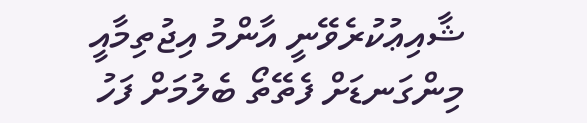ޝާއިޢުކުރެވޭނީ އާންމު އިޖުތިމާއީ މިންގަނޑަށް ފެތޭތޯ ބެލުމަށް ފަހު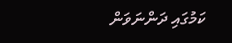ކަމުގައި ދަންނަވަން